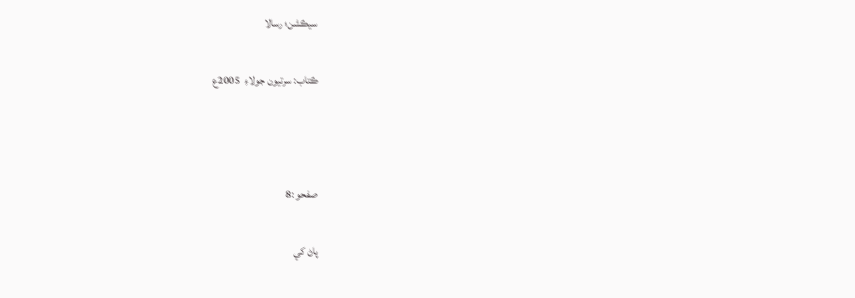سيڪشن؛ رسالا

ڪتاب: سرتيون جولاءِ  2005ع



صفحو :8

پاڻ کي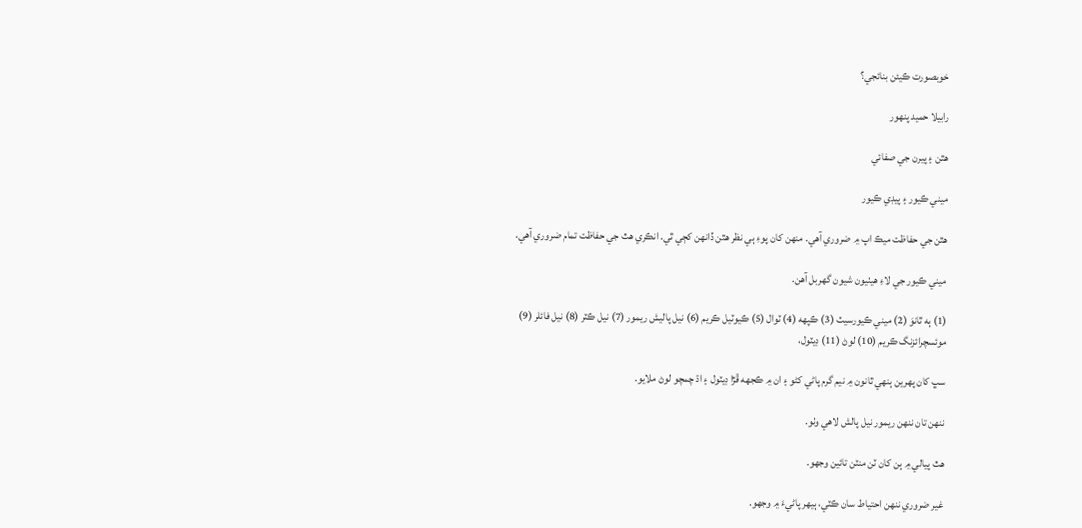خوبصورت ڪيئن بنائجي؟

رابيلا حميد پنهور

هٿن ۽ پيرن جي صفائي

ميني ڪيور ۽ پيڊي ڪيور

هٿن جي حفاظت ميڪ اپ ۾ ضروري آهي. منهن کان پوءِ ٻي نظر هٿن ڏانهن کڄي ٿي. انڪري هٿ جي حفاظت تمام ضروري آهي.

ميني ڪيور جي لاءِ هيٺيون شيون گهربل آهن.

(1) ٻه ٿانوَ (2) ميني ڪيورسيٽ (3) ڪپهه (4) ٽوال (5) ڪيوٽيل ڪريم (6) نيل پاليش ريمور (7) نيل ڪٽر (8) نيل فائلر (9) موئسچرائزنگ ڪريم (10) لوڻ (11) ڊيٽول،

سڀ کان پهرين ٻنهي ٿانون ۾ نيم گرم پاڻي کڻو ۽ ان ۾ ڪجهه ڦڙا ڊيٽول ۽ اڌ چمچو لوڻ ملايو.

ننهن تان ننهن ريمور نيل پالش لاهي وٺو.

هٿ پيالي ۾ ٻن کان ٽن منٽن تائين وجهو.

غير ضروري ننهن احتياط سان ڪٽي، ٻيهر پاڻيءَ ۾ وجهو.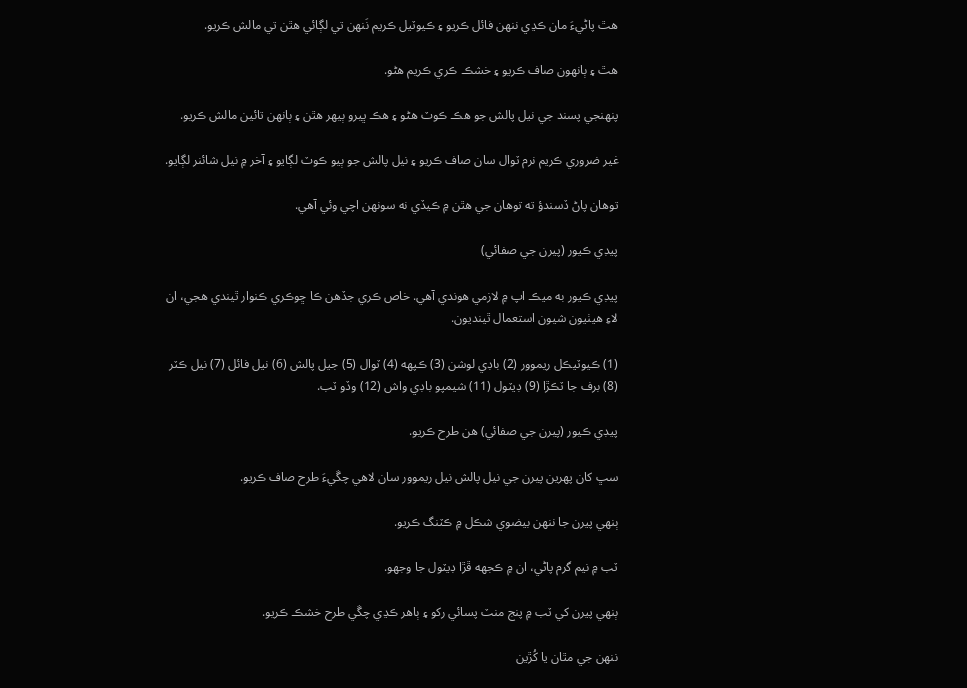هٿ پاڻيءَ مان ڪڍي ننهن فائل ڪريو ۽ ڪيوٽيل ڪريم نَنهن تي لڳائي هٿن تي مالش ڪريو.

هٿ ۽ ٻانهون صاف ڪريو ۽ خشڪ ڪري ڪريم هڻو.

پنهنجي پسند جي نيل پالش جو هڪ ڪوٽ هڻو ۽ هڪ ڀيرو ٻيهر هٿن ۽ ٻانهن تائين مالش ڪريو.

غير ضروري ڪريم نرم ٽوال سان صاف ڪريو ۽ نيل پالش جو ٻيو ڪوٽ لڳايو ۽ آخر ۾ نيل شائنر لڳايو.

توهان پاڻ ڏسندؤ ته توهان جي هٿن ۾ ڪيڏي نه سونهن اچي وئي آهي.

پيڊي ڪيور (پيرن جي صفائي)

پيڊي ڪيور به ميڪ اپ ۾ لازمي هوندي آهي. خاص ڪري جڏهن ڪا ڇوڪري ڪنوار ٿيندي هجي، ان لاءِ هيٺيون شيون استعمال ٿينديون.

(1) ڪيوٽيڪل ريموور (2) باڊي لوشن (3) ڪپهه (4) ٽوال (5) جيل پالش (6) نيل فائل (7) نيل ڪٽر (8) برف جا ٽڪڙا (9) ڊيٽول (11) شيمپو باڊي واش (12) وڏو ٽب.

پيڊي ڪيور (پيرن جي صفائي) هن طرح ڪريو.

سڀ کان پهرين پيرن جي نيل پالش نيل ريموور سان لاهي چڱيءَ طرح صاف ڪريو.

ٻنهي پيرن جا ننهن بيضوي شڪل ۾ ڪٽنگ ڪريو.

ٽب ۾ نيم گرم پاڻي، ان ۾ ڪجهه ڦڙا ڊيٽول جا وجهو.

ٻنهي پيرن کي ٽب ۾ پنج منٽ پسائي رکو ۽ ٻاهر ڪڍي چڱي طرح خشڪ ڪريو.

ننهن جي مٿان يا کُڙين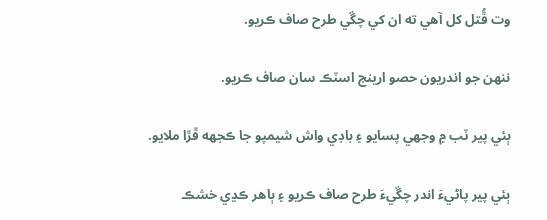وت ڦُتل کل آهي ته ان کي چڱي طرح صاف ڪريو.

ننهن جو اندريون حصو ارينج اسٽڪ سان صاف ڪريو.

ٻئي پير ٽب ۾ وجهي پسايو ۽ باڊي واش شيمپو جا ڪجهه ڦڙا ملايو.

ٻئي پير پاڻيءَ اندر چڱيءَ طرح صاف ڪريو ۽ ٻاهر ڪڍي خشڪ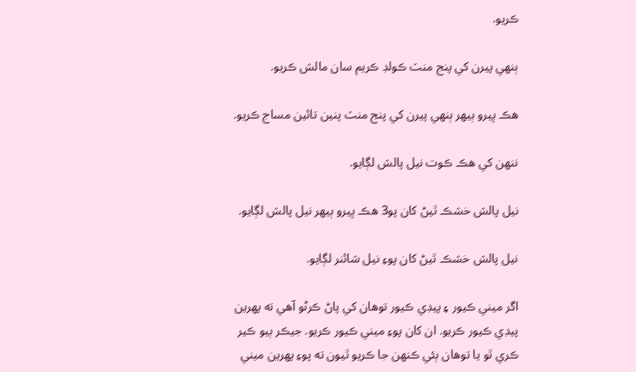ڪريو.

ٻنهي پيرن کي پنج منٽ ڪولڊ ڪريم سان مالش ڪريو.

هڪ ڀيرو ٻيهر ٻنهي پيرن کي پنج منٽ پنين تائين مساج ڪريو.

ننهن کي هڪ ڪوت نيل پالش لڳايو.

نيل پالش خشڪ ٿيڻ کان پو3 هڪ ڀيرو ٻيهر نيل پالش لڳايو.

نيل پالش خشڪ ٿيڻ کان پوءِ نيل شائنر لڳايو.

اگر ميني ڪيور ۽ پيڊي ڪيور توهان کي پاڻ ڪرڻو آهي ته پهرين پيڊي ڪيور ڪريو. ان کان پوءِ ميني ڪيور ڪريو. جيڪر ٻيو ڪير ڪري ٿو يا توهان ٻئي ڪنهن جا ڪريو ٿيون ته پوءِ پهرين ميني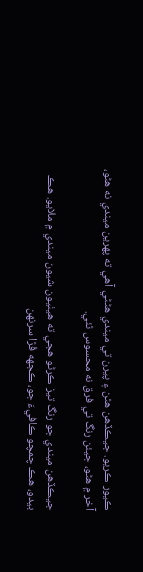ڪيور ڪريو. جيڪڏهن هٿن ۽ پيرن تي ميندي هڻڻي آهي ته پهرين ميندي نه هڻو، آخر ۾ هڻو، جيئن رنگ تي فرق نه محسوس ٿئي.

جيڪڏهن ميندي جو رنگ تيز ڪرڻو هجي ته هيٺيون شيون ميندي ۾ ملايو. هڪ بيدو، هڪ چمچو ڪافيءَ جو، ڪجهه ڦڙا سرنهن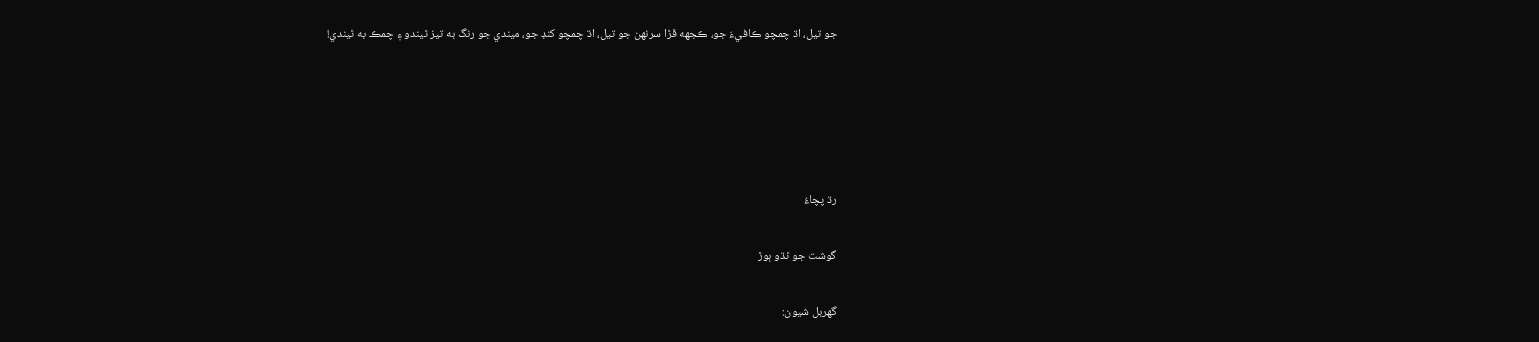جو تيل، اڌ چمچو ڪافيءَ جو، ڪجهه ڦڙا سرنهن جو تيل، اڌ چمچو کنڊ جو، ميندي جو رنگ به تيز ٿيندو ۽ چمڪ به ٿيندي!





رڌ پچاءُ

گوشت جو ٿڌو ٻوڙ

گهربل شيون: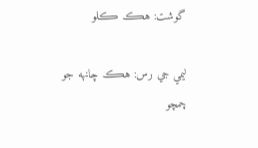گوشت: هڪ ڪلو

ليمي جي رس: هڪ چانهه جو چمچو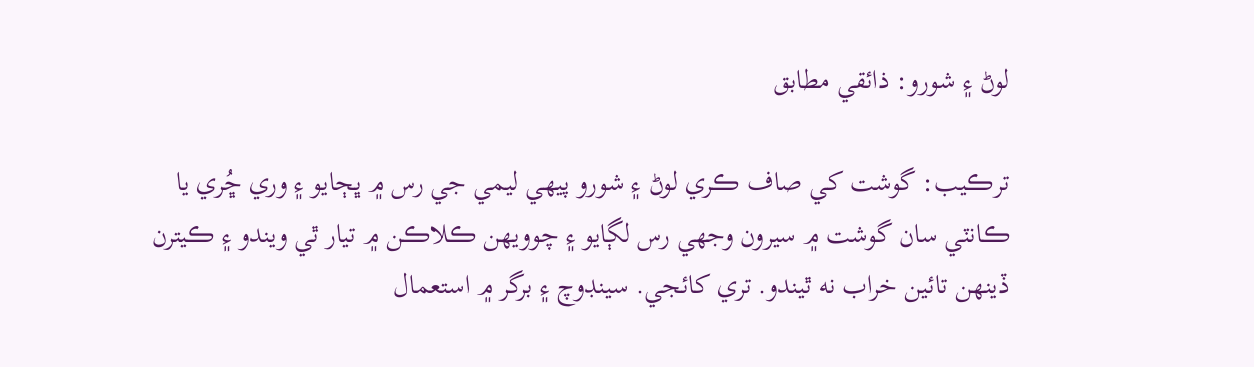لوڻ ۽ شورو: ذائقي مطابق

ترڪيب: گوشت کي صاف ڪري لوڻ ۽ شورو پيهي ليمي جي رس ۾ ڀڄايو ۽ وري ڇُري يا ڪانٽي سان گوشت ۾ سيرون وجهي رس لڳايو ۽ چوويهن ڪلاڪن ۾ تيار ٿي ويندو ۽ ڪيترن ڏينهن تائين خراب نه ٿيندو. تري کائجي. سينڊوچ ۽ برگر ۾ استعمال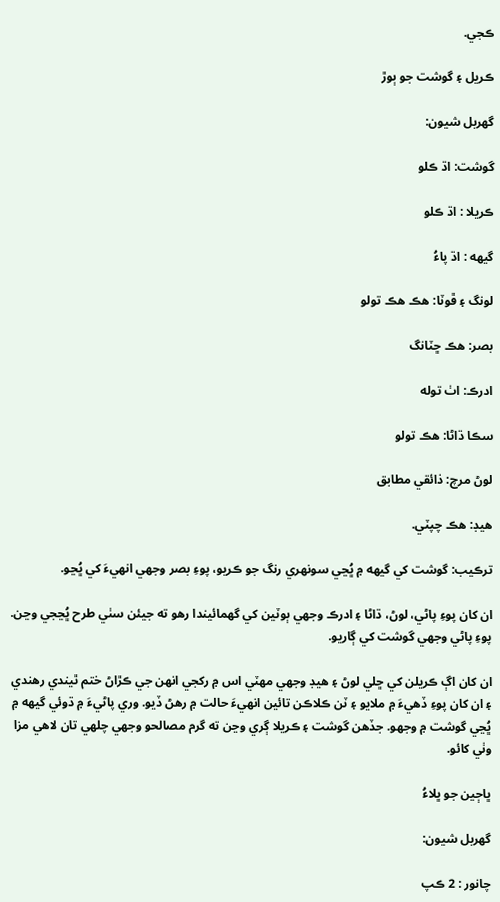ڪجي.

ڪريل ۽ گوشت جو ٻوڙ

گهربل شيون:

گوشت: اڌ ڪلو

ڪريلا : اڌ ڪلو

گيهه : اڌ پاءُ

لونگ ۽ ڦوٽا: هڪ هڪ تولو

بصر: هڪ ڇٽانگ

ادرڪ: اٺ توله

سڪا ڌاڻا: هڪ تولو

لوڻ مرچ: ذائقي مطابق

هيڊ: هڪ چپٽي.

ترڪيب: گوشت کي گيهه ۾ ڀُڃي سونهري رنگ جو ڪريو، پوءِ بصر وجهي انهيءَ کي ڀُڃو.

ان کان پوءِ پاڻي، لوڻ، ڌاڻا ۽ ادرڪ وجهي ٻوٽين کي گهمائيندا رهو ته جيئن سٺي طرح ڀُڃجي وڃن. پوءِ پاڻي وجهي گوشت کي ڳاريو.

ان کان اڳ ڪريلن کي ڇلي لوڻ ۽ هيڊ وجهي مهٽي اس ۾ رکجي انهن جي ڪڙاڻ ختم ٿيندي رهندي ۽ ان کان پوءِ ڏهيءَ ۾ ملايو ۽ ٽن ڪلاڪن تائين انهيءَ حالت ۾ رهڻ ڏيو. وري پاڻيءَ ۾ ڌوئي گيهه ۾ ڀُڃي گوشت ۾ وجهو. جڏهن گوشت ۽ ڪريلا ڳري وڃن ته گرم مصالحو وجهي چلهي تان لاهي مزا وٺي کائو.

ڀاڄين جو ڀلاءُ

گهربل شيون:

چانور : 2 ڪپ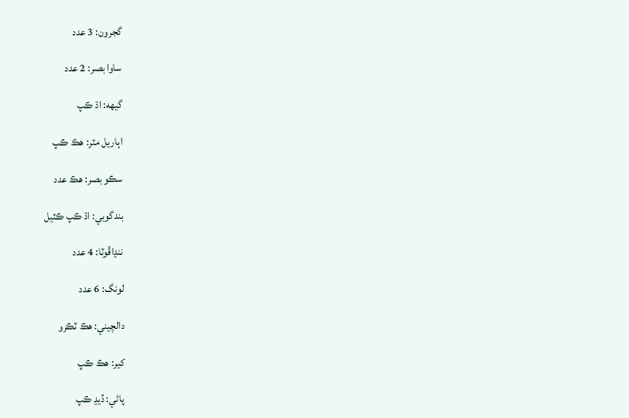گجرون: 3 عدد

ساوا بصر: 2 عدد

گيهه: اڌ ڪپ

اٻاريل مٽر: هڪ ڪپ

سڪو بصر: هڪ عدد

بندگوبي: اڌ ڪپ ڪٽيل

ننڍاڦوٽا: 4 عدد

لونگ: 6 عدد

دالچيني: هڪ ٽڪرو

کير: هڪ ڪپ

پاڻي: ڏيڍ ڪپ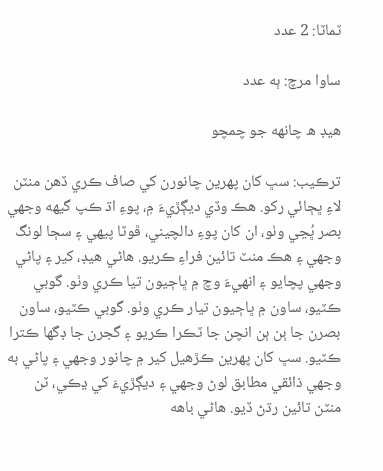ٽماٽا: 2 عدد

ساوا مرچ: ٻه عدد

هيڊ ه چانهه جو چمچو

ترڪيب: سڀ کان پهرين چانورن کي صاف ڪري ڏهن منٽن لاءِ ڀڄائي رکو. هڪ وڏي ديڳڙيءَ ۾، پوءِ اڌ ڪپ گيهه وجهي بصر ڀُڃي وٺو، ان کان پوءِ دالچيني، ڦوٽا پيهي ۽ سڄا لونگ وجهي ۽ هڪ منٽ تائين فراءِ ڪريو. هاڻي هيڊ، کير ۽ پاڻي وجهي پچايو ۽ انهيءَ وچ ۾ ڀاڄيون تيا ڪري وٺو. گوبي ڪٽيو، ساون ۾ ڀاڄيون تيار ڪري وٺو. گوبي ڪٽيو، ساون بصرن جا ٻن ٻن انچن جا ٽڪرا ڪريو ۽ گجرن جا ڊگها ڪترا ڪٽيو. سڀ کان پهرين ڪڙهيل کير ۾ چانور وجهي ۽ پاڻي به وجهي ذائقي مطابق لوڻ وجهي ۽ ديڳڙيءَ کي ڍڪي، ٽن منٽن تائين رڌڻ ڏيو. هاڻي باهه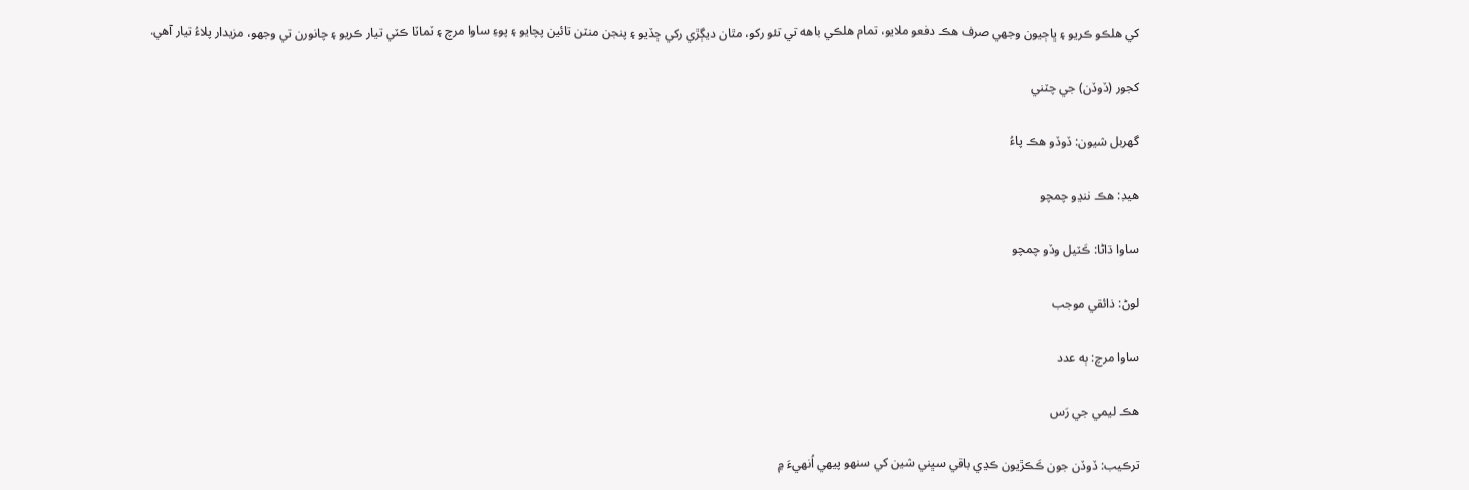کي هلڪو ڪريو ۽ ڀاڄيون وجهي صرف هڪ دفعو ملايو، تمام هلڪي باهه تي تئو رکو، مٿان ديڳڙي رکي ڇڏيو ۽ پنجن منٽن تائين پچايو ۽ پوءِ ساوا مرچ ۽ ٽماٽا ڪٽي تيار ڪريو ۽ چانورن تي وجهو، مزيدار پلاءُ تيار آهي.

کجور (ڏوڏن) جي چٽني

گهربل شيون: ڏوڏو هڪ پاءُ

هيڊ: هڪ ننڍو چمچو

ساوا ڌاڻا: ڪَٽيل وڏو چمچو

لوڻ: ذائقي موجب

ساوا مرچ: ٻه عدد

هڪ ليمي جي رَس

ترڪيب: ڏوڏن جون ڪَڪڙيون ڪڍي باقي سڀني شين کي سنهو پيهي اُنهيءَ ۾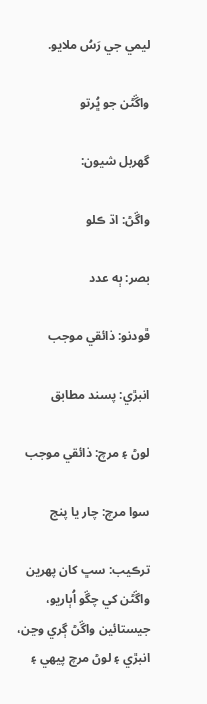ليمي جي رَسُ ملايو.

واڱڻن جو ڀُرتو

گهربل شيون:

واڱڻ: اڌ ڪلو

بصر: ٻه عدد

ڦودنو: ذائقي موجب

انبڙي: پسند مطابق

لوڻ ۽ مرچ: ذائقي موجب

سوا مرچ: چار يا پنج

ترڪيب: سڀ کان پهرين واڱڻن کي چڱو اُٻاريو، جيستائين واڱڻ ڳري وڃن، انبڙي ۽ لوڻ مرچ پيهي ۽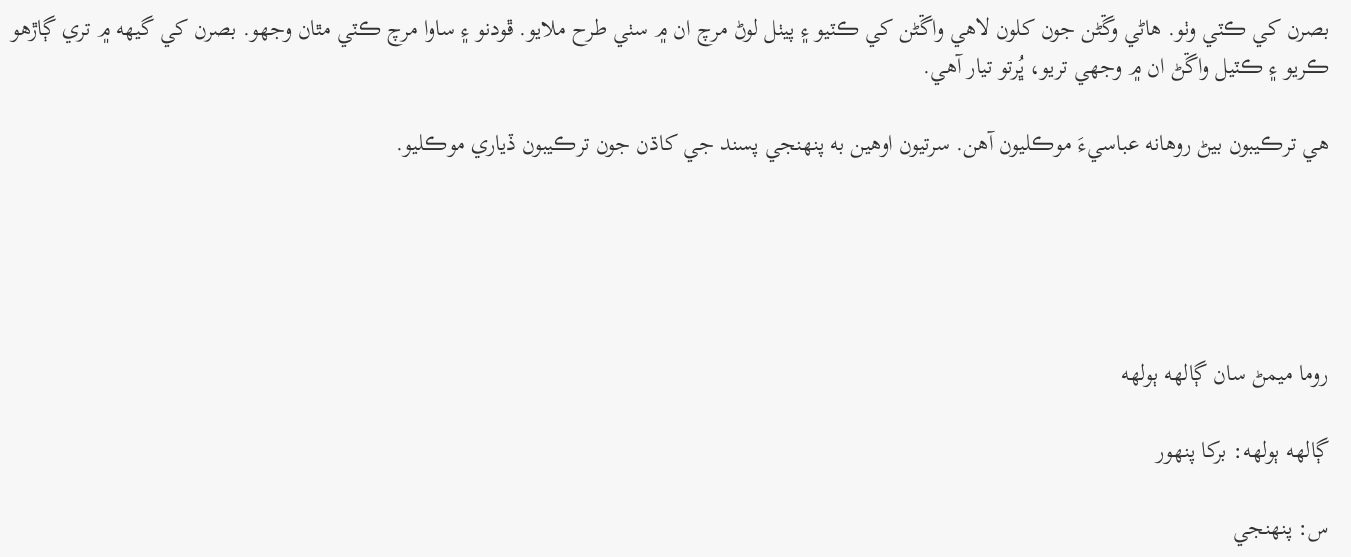بصرن کي ڪٽي وٺو. هاڻي وڱڻن جون کلون لاهي واڱڻن کي ڪٽيو ۽ پيٺل لوڻ مرچ ان ۾ سٺي طرح ملايو. ڦودنو ۽ ساوا مرچ ڪٽي مٿان وجهو. بصرن کي گيهه ۾ تري ڳاڙهو ڪريو ۽ ڪٽيل واڱڻ ان ۾ وجهي تريو، ڀُرتو تيار آهي.

هي ترڪيبون بيڻ روهانه عباسيءَ موڪليون آهن. سرتيون اوهين به پنهنجي پسند جي کاڌن جون ترڪيبون ڏياري موڪليو.





روما ميمڻ سان ڳالهه ٻولهه

ڳالهه ٻولهه: برکا پنهور

س: پنهنجي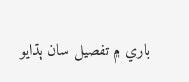باري ۾ تفصيل سان ٻڌايو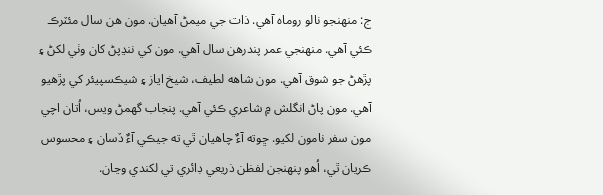ج: منهنجو نالو روماه آهي. ذات جي ميمڻ آهيان. مون هن سال مئٽرڪ ڪئي آهي. منهنجي عمر پندرهن سال آهي. مون کي ننڍپڻ کان وٺي لکڻ ۽ پڙهڻ جو شوق آهي. مون شاهه لطيف، شيخ اياز ۽ شيڪسپيئر کي پڙهيو آهي. مون پاڻ انگلش ۾ شاعري ڪئي آهي. پنجاب گهمڻ ويس، اُتان اچي مون سفر نامون لکيو. ڇوته آءٌ چاهيان ٿي ته جيڪي آءٌ ڏسان ۽ محسوس ڪريان ٿي، اُهو پنهنجن لفظن ذريعي ڊائري تي لکندي وڃان.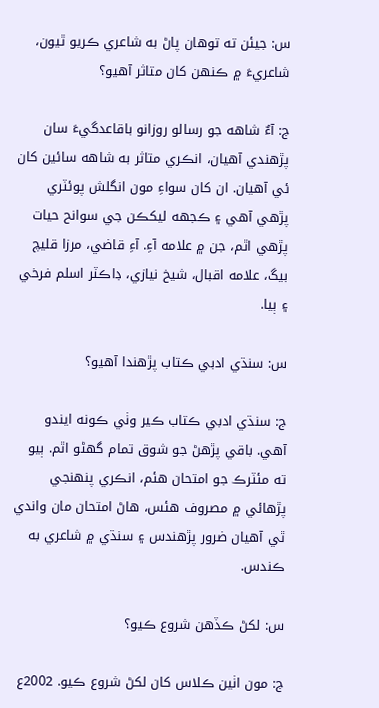س: جيئن ته توهان پاڻ به شاعري ڪريو ٿيون، شاعريءَ ۾ ڪنهن کان متاثر آهيو؟

ج: آءٌ شاهه جو رسالو روزانو باقاعدگيءَ سان پڙهندي آهيان، انڪري متاثر به شاهه سائين کان ئي آهيان. ان کان سواءِ مون انگلش پوئٽري پڙهي آهي ۽ ڪجهه ليکڪن جي سوانح حيات پڙهي اٿم، جن ۾ علامه آءِ. آءِ قاضي، مرزا قليچ بيگ، علامه اقبال، شيخ نيازي، ڊاڪٽر اسلم فرخي ۽ ٻيا.

س: سنڌي ادبي ڪتاب پڙهندا آهيو؟

ج: سنڌي ادبي ڪتاب ڪير وٺي ڪونه ايندو آهي. باقي پڙهڻ جو شوق تمام گهڻو اٿم. ٻيو ته مئٽرڪ جو امتحان هئم، انڪري پنهنجي پڙهائي ۾ مصروف هئس، هاڻ امتحان مان واندي ٿي آهيان ضرور پڙهندس ۽ سنڌي ۾ شاعري به ڪندس.

س: لکڻ ڪڏهن شروع ڪيو؟

ج: مون اٺين ڪلاس کان لکڻ شروع ڪيو. 2002ع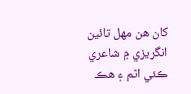کان هن مهل تائين انگريزي ۾ شاعري ڪئي اٿم ۽ هڪ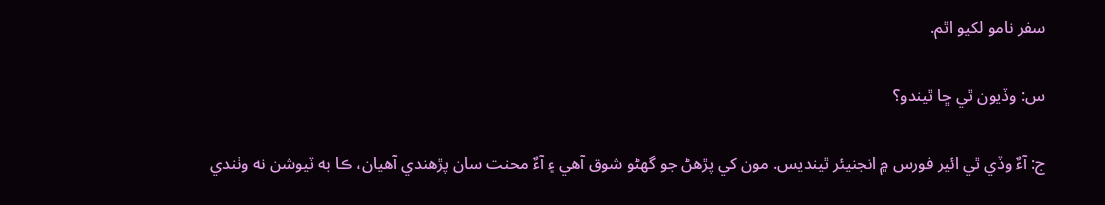سفر نامو لکيو اٿم.

س: وڏيون ٿي ڇا ٿيندو؟

ج: آءٌ وڏي ٿي ائير فورس ۾ انجنيئر ٿينديس. مون کي پڙهڻ جو گهڻو شوق آهي ۽ آءٌ محنت سان پڙهندي آهيان، ڪا به ٽيوشن نه وٺندي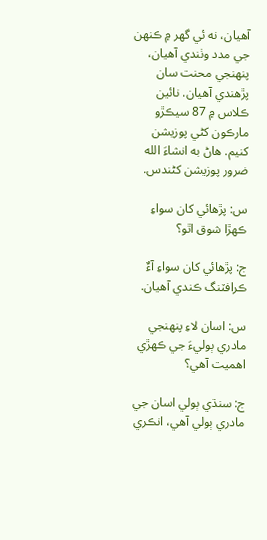آهيان، نه ئي گهر ۾ ڪنهن جي مدد وٺندي آهيان، پنهنجي محنت سان پڙهندي آهيان. نائين ڪلاس ۾ 87 سيڪڙو مارڪون کڻي پوزيشن کنيم. هاڻ به انشاءَ الله ضرور پوزيشن کڻندس.

س: پڙهائي کان سواءِ ڪهڙا شوق اٿو؟

ج: پڙهائي کان سواءِ آءٌ ڪرافٽنگ ڪندي آهيان.

س: اسان لاءِ پنهنجي مادري ٻوليءَ جي ڪهڙي اهميت آهي؟

ج: سنڌي ٻولي اسان جي مادري ٻولي آهي، انڪري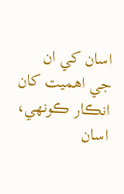اسان کي ان جي اهميت کان انڪار ڪونهي، اسان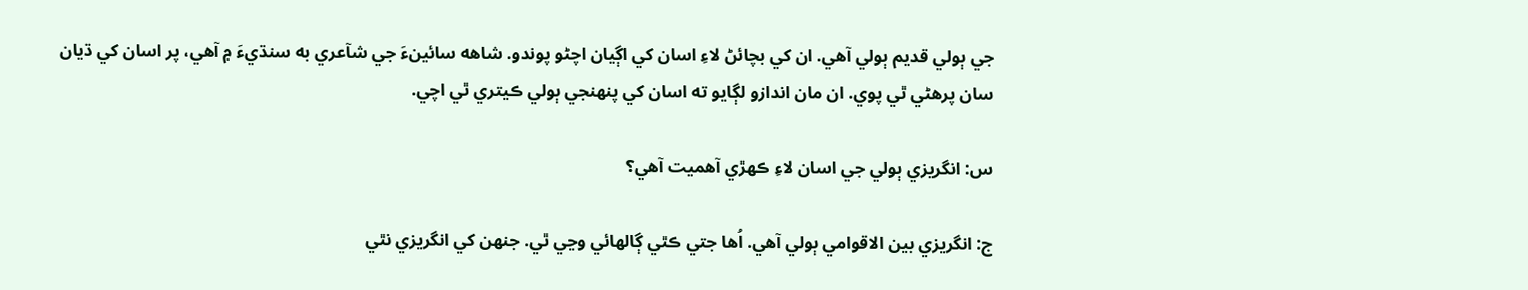جي ٻولي قديم ٻولي آهي. ان کي بچائڻ لاءِ اسان کي اڳيان اچڻو پوندو. شاهه سائينءَ جي شآعري به سنڌيءَ ۾ آهي، پر اسان کي ڌيان سان پرهڻي ٿي پوي. ان مان اندازو لڳايو ته اسان کي پنهنجي ٻولي ڪيتري ٿي اچي.

س: انگريزي ٻولي جي اسان لاءِ ڪهڙي آهميت آهي؟

ج: انگريزي بين الاقوامي ٻولي آهي. اُها جتي ڪٿي ڳالهائي وڃي ٿي. جنهن کي انگريزي نٿي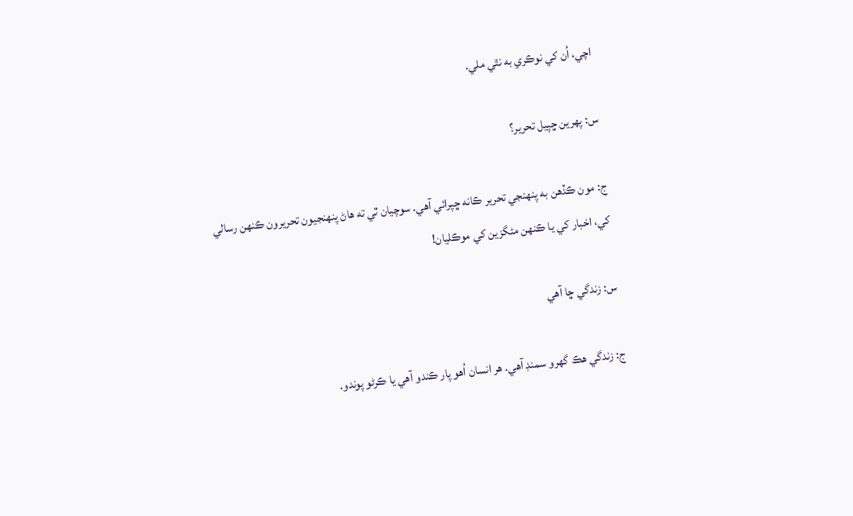اچي، اُن کي نوڪري به نٿي ملي.

س: پهرين ڇپيل تحرير؟

ج: مون ڪڏهن به پنهنجي تحرير ڪانه ڇپرائي آهي. سوچيان ٿي ته هاڻ پنهنجيون تحريرون ڪنهن رسالي کي، اخبار کي يا ڪنهن مئگزين کي موڪليان!

س: زندگي ڇا آهي

ج: زندگي هڪ گهرو سمنڊ آهي. هر انسان اُهو پار ڪندو آهي يا ڪرڻو پوندو.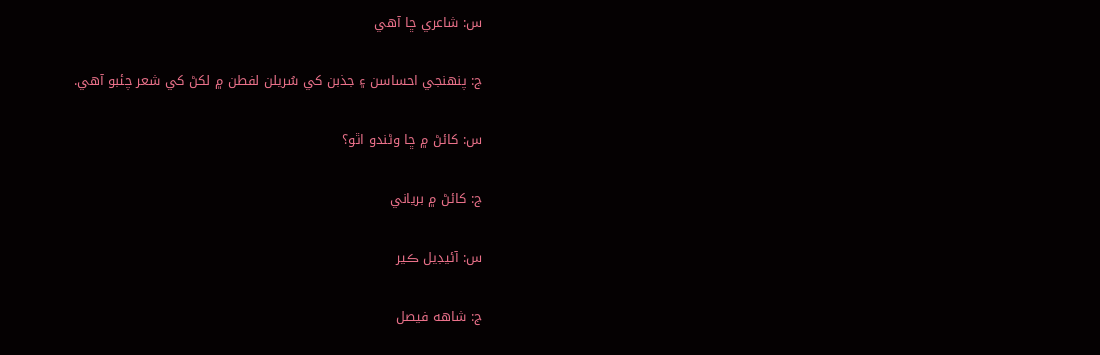س: شاعري ڇا آهي

ج: پنهنجي احساسن ۽ جذبن کي سُريلن لفطن ۾ لکڻ کي شعر چئبو آهي.

س: کائڻ ۾ ڇا وڻندو اٿو؟

ج: کائڻ ۾ برياني

س: آئيڊيل ڪير

ج: شاهه فيصل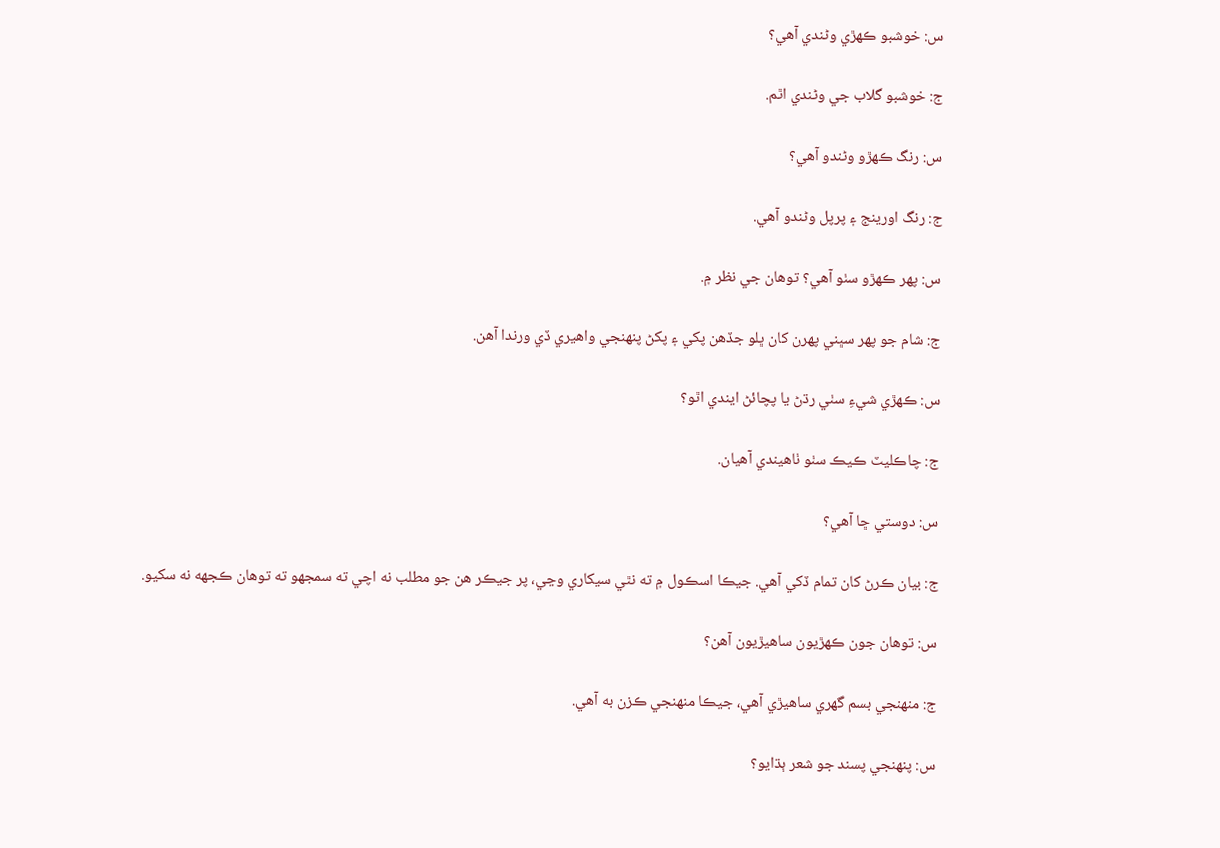س: خوشبو ڪهڙي وڻندي آهي؟

ج: خوشبو گلاب جي وڻندي اٿم.

س: رنگ ڪهڙو وڻندو آهي؟

ج: رنگ اورينج ۽ پرپل وڻندو آهي.

س: پهر ڪهڙو سٺو آهي؟ توهان جي نظر ۾.

ج: شام جو پهر سڀني پهرن کان ڀلو جڏهن پکي ۽ پکڻ پنهنجي واهيري ڏي ورندا آهن.

س: ڪهڙي شيءِ سٺي رڌڻ يا پچائڻ ايندي اٿو؟

ج: چاڪليٽ ڪيڪ سٺو ٺاهيندي آهيان.

س: دوستي ڇا آهي؟

ج: بيان ڪرڻ کان تمام ڏکي آهي. جيڪا اسڪول ۾ ته نٿي سيکاري وڃي، پر جيڪر هن جو مطلب نه اچي ته سمجهو ته توهان ڪجهه نه سکيو.

س: توهان جون ڪهڙيون ساهيڙيون آهن؟

ج: منهنجي بسم گهري ساهيڙي آهي، جيڪا منهنجي ڪزن به آهي.

س: پنهنجي پسند جو شعر ٻڌايو؟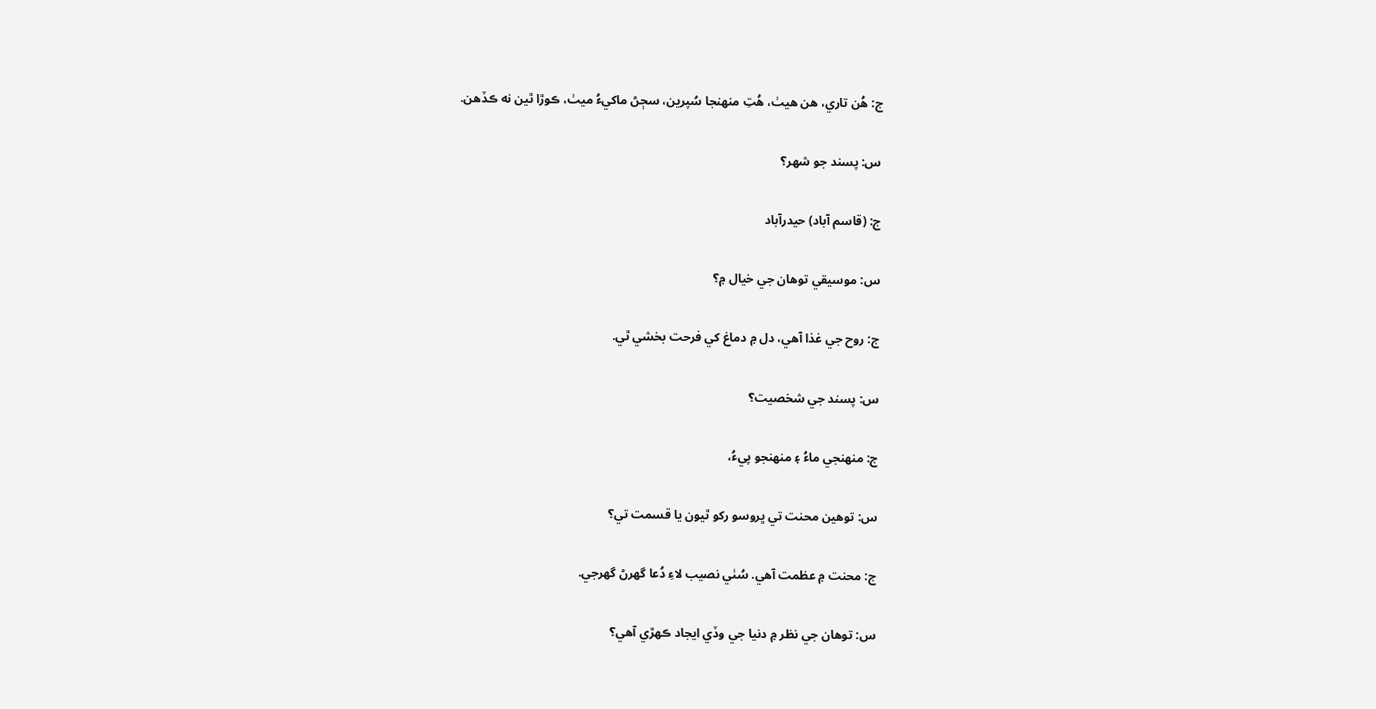ج: هُن تاري، هن هيٺ، هُتِ منهنجا سُپرين، سڄڻ ماکيءُ ميٺ، ڪوڙا ٿين نه ڪڏهن.

س: پسند جو شهر؟

ج: (قاسم آباد) حيدرآباد

س: موسيقي توهان جي خيال ۾؟

ج: روح جي غذا آهي، دل ۾ دماغ کي فرحت بخشي ٿي.

س: پسند جي شخصيت؟

ج: منهنجي ماءُ ۽ منهنجو پيءُ،

س: توهين محنت تي ڀروسو رکو ٿيون يا قسمت تي؟

ج: محنت ۾ عظمت آهي. سُٺي نصيب لاءِ دُعا گهرڻ گهرجي.

س: توهان جي نظر ۾ دنيا جي وڏي ايجاد ڪهڙي آهي؟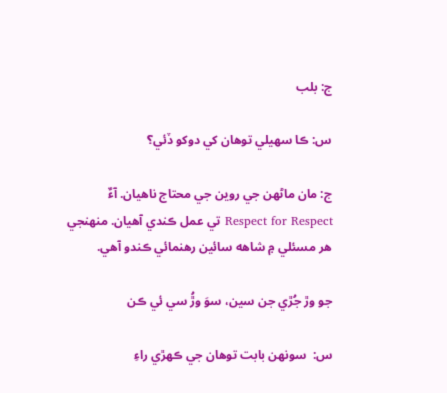ج: بلب

س: ڪا سهيلي توهان کي دوکو ڏئي؟

ج: مان ماڻهن جي روين جي محتاج ناهيان. آءٌ Respect for Respect تي عمل ڪندي آهيان. منهنجي هر مسئلي ۾ شاهه سائين رهنمائي ڪندو آهي.

جو وڙ جُڙي جن سين، سوَ وڙُ سي ئي ڪن

س:  سونهن بابت توهان جي ڪهڙي راءِ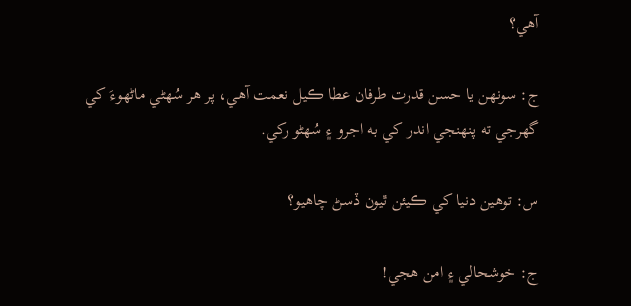آهي؟

ج: سونهن يا حسن قدرت طرفان عطا ڪيل نعمت آهي، پر هر سُهڻي ماڻهوءَ کي گهرجي ته پنهنجي اندر کي به اجرو ۽ سُهڻو رکي.

س: توهين دنيا کي ڪيئن ٿيون ڏسڻ چاهيو؟

ج: خوشحالي ۽ امن هجي!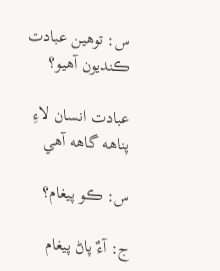س: توهين عبادت ڪنديون آهيو؟

عبادت انسان لاءِ پناهه گاهه آهي

س: ڪو پيغام؟

ج: آءٌ پاڻ پيغام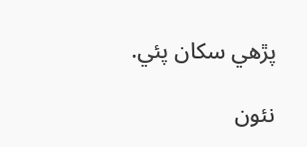پڙهي سکان پئي.

نئون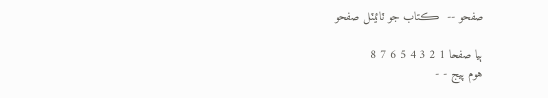صفحو --  ڪتاب جو ٽائيٽل صفحو

ٻيا صفحا 1 2 3 4 5 6 7 8
هوم پيج - -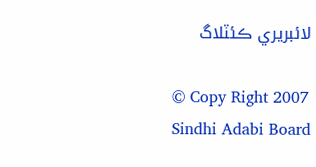لائبريري ڪئٽلاگ

© Copy Right 2007
Sindhi Adabi Board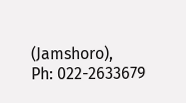(Jamshoro),
Ph: 022-2633679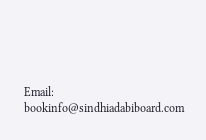Email: bookinfo@sindhiadabiboard.com